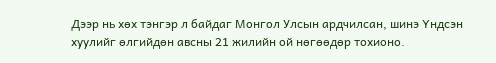Дээр нь хөх тэнгэр л байдаг Монгол Улсын ардчилсан, шинэ Үндсэн хуулийг өлгийдөн авсны 21 жилийн ой нөгөөдөр тохионо.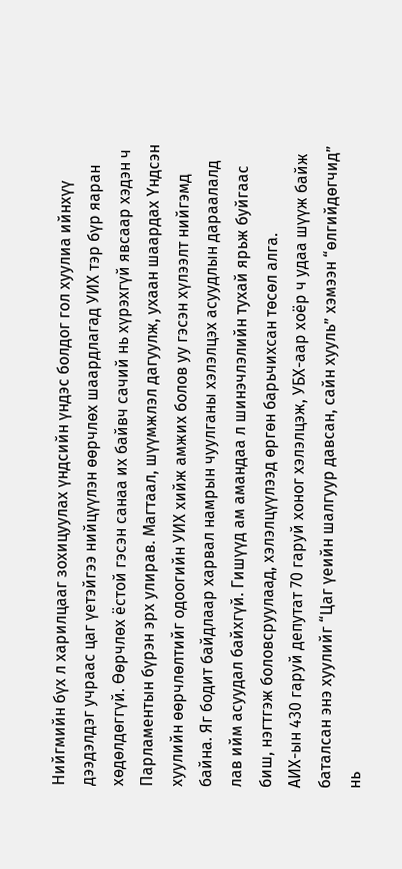Нийгмийн бүх л харилцааг зохицуулах үндсийн үндэс болдог гол хуулиа ийнхүү дээдэлдэг учраас цаг үетэйгээ нийцүүлэн өөрчлөх шаардлагад УИХ тэр бүр яаран хөдөлдөггүй. Өөрчлөх ёстой гэсэн санаа их байвч сачий нь хүрэхгүй явсаар хэдэн ч Парламентын бүрэн эрх улирав. Магтаал, шүүмжлэл дагуулж, ухаан шаардах Үндсэн хуулийн өөрчлөлтийг одоогийн УИХ хийж амжих болов уу гэсэн хүлээлт нийгэмд байна. Яг бодит байдлаар харвал намрын чуулганы хэлэлцэх асуудлын дараалалд лав ийм асуудал байхгүй. Гишүүд ам амандаа л шинэчлэлийн тухай ярьж буйгаас биш, нэгтгэж боловсруулаад, хэлэлцүүлээд өргөн барьчихсан төсөл алга.
АИХ-ын 430 гаруй депутат 70 гаруй хоног хэлэлцэж, УБХ-аар хоёр ч удаа шүүж байж баталсан энэ хуулийг “Цаг үеийн шалгуур давсан, сайн хууль” хэмээн “өлгийдөгчид” нь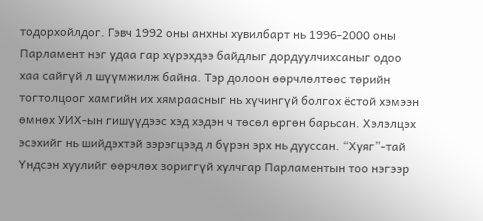тодорхойлдог. Гэвч 1992 оны анхны хувилбарт нь 1996-2000 оны Парламент нэг удаа гар хүрэхдээ байдлыг дордуулчихсаныг одоо хаа сайгүй л шүүмжилж байна. Тэр долоон өөрчлөлтөөс төрийн тогтолцоог хамгийн их хямраасныг нь хүчингүй болгох ёстой хэмээн өмнөх УИХ-ын гишүүдээс хэд хэдэн ч төсөл өргөн барьсан. Хэлэлцэх эсэхийг нь шийдэхтэй зэрэгцээд л бүрэн эрх нь дууссан. “Хуяг”-тай Үндсэн хуулийг өөрчлөх зориггүй хулчгар Парламентын тоо нэгээр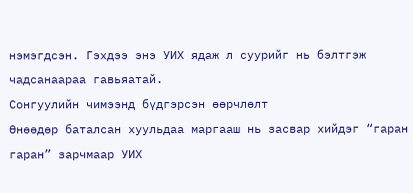нэмэгдсэн. Гэхдээ энэ УИХ ядаж л суурийг нь бэлтгэж чадсанаараа гавьяатай.
Сонгуулийн чимээнд бүдгэрсэн өөрчлөлт
Өнөөдөр баталсан хуульдаа маргааш нь засвар хийдэг “гаран гаран” зарчмаар УИХ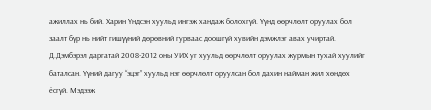ажиллах нь бий. Харин Үндсэн хуульд ингэж хандаж болохгүй. Үүнд өөрчлөлт оруулах бол заалт бүр нь нийт гишүүний дөрөвний гурваас доошгүй хувийн дэмжлэг авах учиртай. Д.Дэмбэрэл даргатай 2008-2012 оны УИХ уг хуульд өөрчлөлт оруулах журмын тухай хуулийг баталсан. Үүний дагуу “эцэг” хуульд нэг өөрчлөлт оруулсан бол дахин найман жил хөндөх ёсгүй. Мэдээж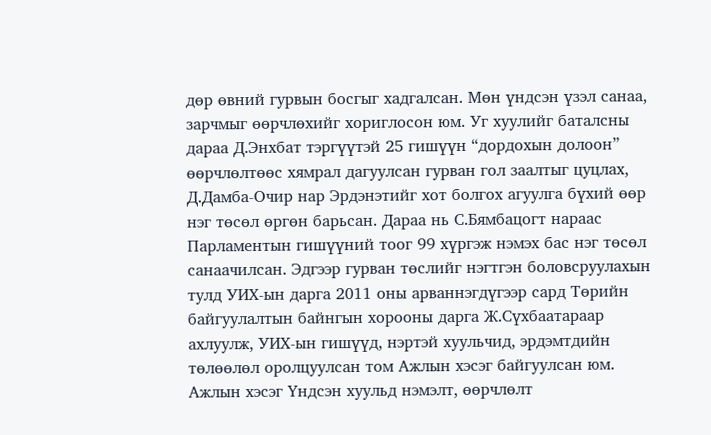дөр өвний гурвын босгыг хадгалсан. Мөн үндсэн үзэл санаа, зарчмыг өөрчлөхийг хориглосон юм. Уг хуулийг баталсны дараа Д.Энхбат тэргүүтэй 25 гишүүн “дордохын долоон” өөрчлөлтөөс хямрал дагуулсан гурван гол заалтыг цуцлах, Д.Дамба-Очир нар Эрдэнэтийг хот болгох агуулга бүхий өөр нэг төсөл өргөн барьсан. Дараа нь С.Бямбацогт нараас Парламентын гишүүний тоог 99 хүргэж нэмэх бас нэг төсөл санаачилсан. Эдгээр гурван төслийг нэгтгэн боловсруулахын тулд УИХ-ын дарга 2011 оны арваннэгдүгээр сард Төрийн байгуулалтын байнгын хорооны дарга Ж.Сүхбаатараар ахлуулж, УИХ-ын гишүүд, нэртэй хуульчид, эрдэмтдийн төлөөлөл оролцуулсан том Ажлын хэсэг байгуулсан юм.
Ажлын хэсэг Үндсэн хуульд нэмэлт, өөрчлөлт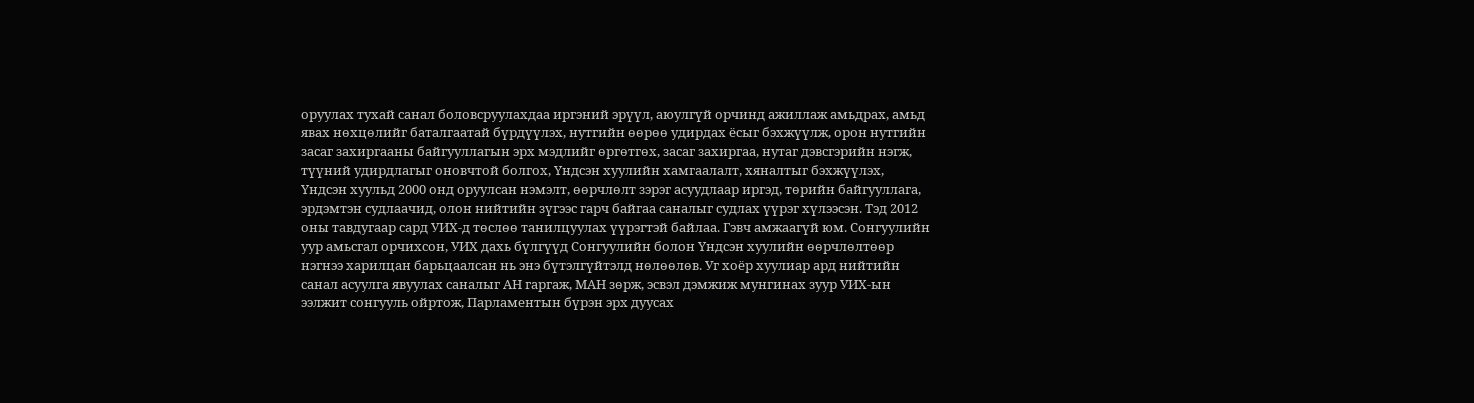оруулах тухай санал боловсруулахдаа иргэний эрүүл, аюулгүй орчинд ажиллаж амьдрах, амьд явах нөхцөлийг баталгаатай бүрдүүлэх, нутгийн өөрөө удирдах ёсыг бэхжүүлж, орон нутгийн засаг захиргааны байгууллагын эрх мэдлийг өргөтгөх, засаг захиргаа, нутаг дэвсгэрийн нэгж, түүний удирдлагыг оновчтой болгох, Үндсэн хуулийн хамгаалалт, хяналтыг бэхжүүлэх, Үндсэн хуульд 2000 онд оруулсан нэмэлт, өөрчлөлт зэрэг асуудлаар иргэд, төрийн байгууллага, эрдэмтэн судлаачид, олон нийтийн зүгээс гарч байгаа саналыг судлах үүрэг хүлээсэн. Тэд 2012 оны тавдугаар сард УИХ-д төслөө танилцуулах үүрэгтэй байлаа. Гэвч амжаагүй юм. Сонгуулийн уур амьсгал орчихсон, УИХ дахь бүлгүүд Сонгуулийн болон Үндсэн хуулийн өөрчлөлтөөр нэгнээ харилцан барьцаалсан нь энэ бүтэлгүйтэлд нөлөөлөв. Уг хоёр хуулиар ард нийтийн санал асуулга явуулах саналыг АН гаргаж, МАН зөрж, эсвэл дэмжиж мунгинах зуур УИХ-ын ээлжит сонгууль ойртож, Парламентын бүрэн эрх дуусах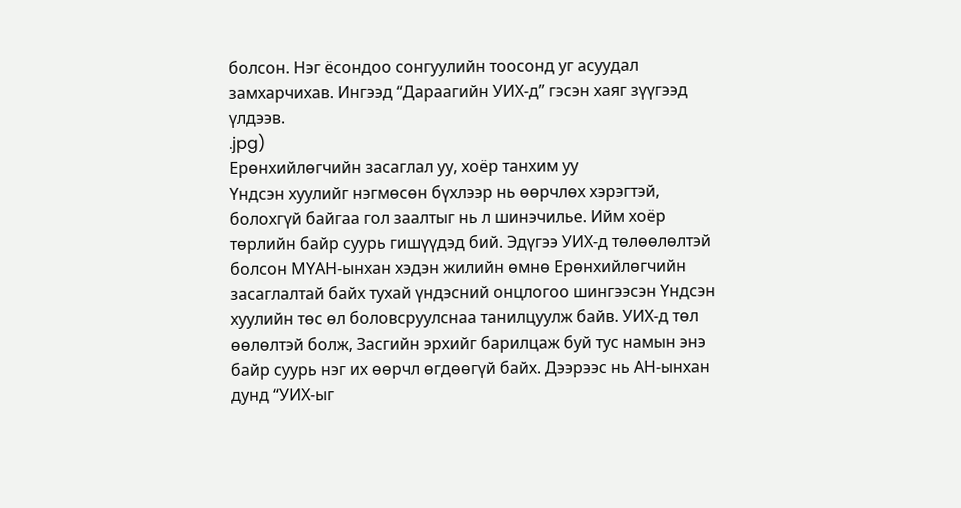болсон. Нэг ёсондоо сонгуулийн тоосонд уг асуудал замхарчихав. Ингээд “Дараагийн УИХ-д” гэсэн хаяг зүүгээд үлдээв.
.jpg)
Ерөнхийлөгчийн засаглал уу, хоёр танхим уу
Үндсэн хуулийг нэгмөсөн бүхлээр нь өөрчлөх хэрэгтэй, болохгүй байгаа гол заалтыг нь л шинэчилье. Ийм хоёр төрлийн байр суурь гишүүдэд бий. Эдүгээ УИХ-д төлөөлөлтэй болсон МҮАН-ынхан хэдэн жилийн өмнө Ерөнхийлөгчийн засаглалтай байх тухай үндэсний онцлогоо шингээсэн Үндсэн хуулийн төс өл боловсруулснаа танилцуулж байв. УИХ-д төл өөлөлтэй болж, Засгийн эрхийг барилцаж буй тус намын энэ байр суурь нэг их өөрчл өгдөөгүй байх. Дээрээс нь АН-ынхан дунд “УИХ-ыг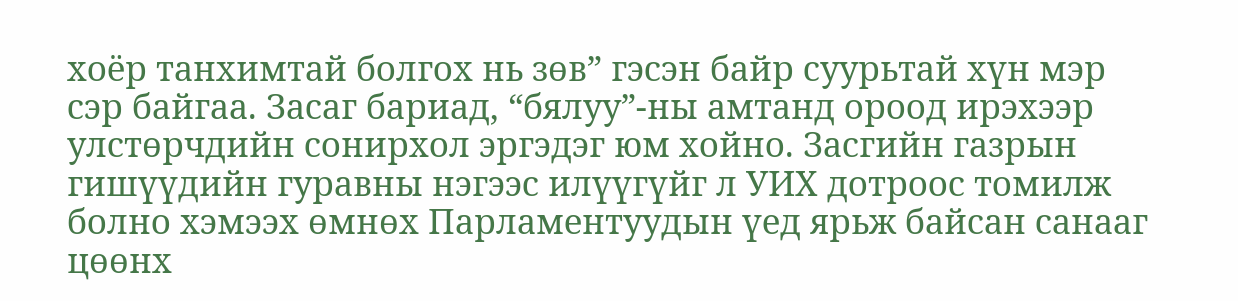хоёр танхимтай болгох нь зөв” гэсэн байр суурьтай хүн мэр сэр байгаа. Засаг бариад, “бялуу”-ны амтанд ороод ирэхээр улстөрчдийн сонирхол эргэдэг юм хойно. Засгийн газрын гишүүдийн гуравны нэгээс илүүгүйг л УИХ дотроос томилж болно хэмээх өмнөх Парламентуудын үед ярьж байсан санааг цөөнх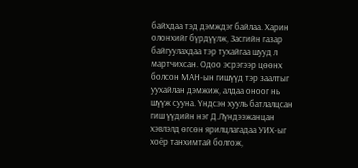байхдаа тэд дэмждэг байлаа. Харин олонхийг бүрдүүлж, Засгийн газар байгуулахдаа тэр тухайгаа шууд л мартчихсан. Одоо эсрэгээр цөөнх болсон МАН-ын гишүүд тэр заалтыг уухайлан дэмжиж, алдаа оноог нь шүүж сууна. Үндсэн хууль батлалцсан гиш үүдийн нэг Д.Лүндээжанцан хэвлэлд өгсөн ярилцлагадаа УИХ-ыг хоёр танхимтай болгож,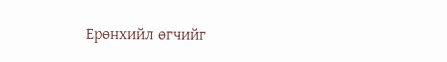Ерөнхийл өгчийг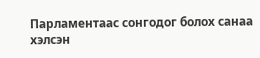Парламентаас сонгодог болох санаа хэлсэн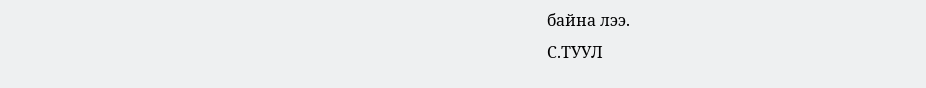байна лээ.
С.ТУУЛ